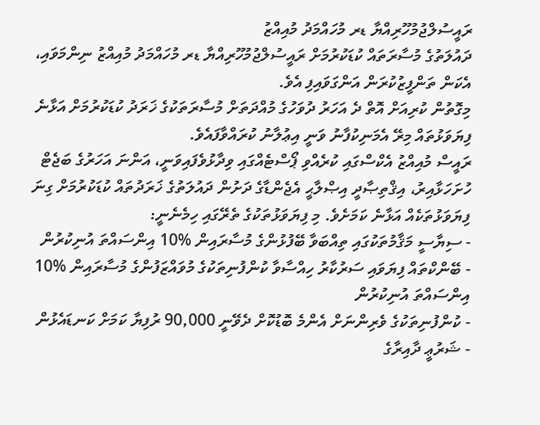ރައީސުލްޖުމުހޫރިއްޔާ ޑރ މުހައްމަދު މުއިއްޒު
ދައުލަތުގެ މުސާރަތައް ކުޑަކުރުމަށް ރައީސުލްޖުމުހޫރިއްޔާ ޑރ މުހައްމަދު މުއިއްޒު ނިންމަވައި، އެކަން ތަންފީޒުކުރަން އަންގަވައިފި އެވެ.
މިގޮތުން ކުރިއަށް އޮތް ދެ އަހަރު ދުވަހުގެ މުއްދަތަށް މުސާރަތަކުގެ ޚަރަދު ކުޑަކުރުމަށް އަޅާނެ ފިޔަވަޅުތައް މިރޭ އެމަނިކުފާނު ވަނީ އިޢުލާނު ކުރައްވާފައެވެ.
ރައީސް މުއިއްޒު އެކްސްގައި ކުރެއްވި ޕޯސްޓެއްގައި ވިދާޅުވެފައިވަނީ، އަންނަ އަހަރުގެ ބަޖެޓް ހުށަހަޅާއިރު، އިޤްތިޞާދީ އިޞްލާޙީ އެޖެންޑާގެ ދަށުން ދައުލަތުގެ ޚަރަދުތައް ކުޑަކުރުމަށް ގިނަ ފިޔަވަޅުތަކެއް އަޅާނެ ކަމަށެވެ. މި ފިޔަވަޅުތަކުގެ ތެރޭގައި ހިމެނެނީ:
- ސިޔާސީ މަޤާމުތަކުގައި ތިއްބަވާ ބޭފުޅުންގެ މުސާރައިން %10 އިންސައްތަ އުނިކުރުން
- ބޭންކްތައް ފިޔަވައި ސަރުކާރު ހިއްސާވާ ކުންފުނިތަކުގެ މުވައްޒަފުންގެ މުސާރައިން %10 އިންސައްތަ އުނިކުރުން
- ކުންފުނިތަކުގެ ވެރިންނަށް އެންމެ ބޮޑުކޮށް ދެވޭނީ 90,000 ރުފިޔާ ކަމަށް ކަނޑައެޅުން
- ޝަރުޢީ ދާއިރާގެ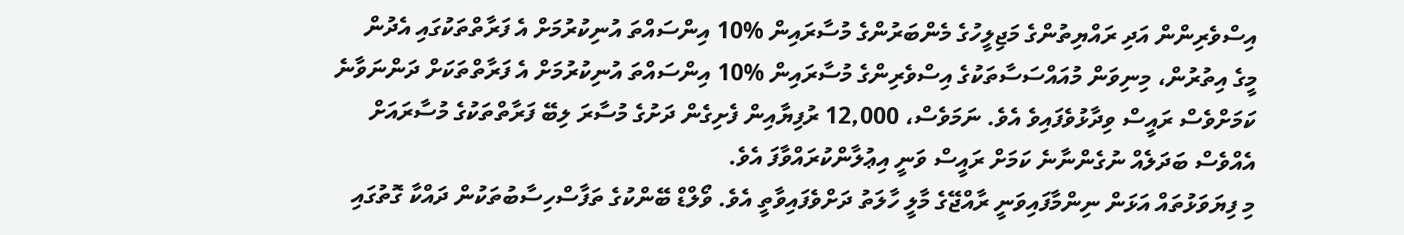އިސްވެރިންން އަދި ރައްޔިތުންގެ މަޖިލީހުގެ މެންބަރުންގެ މުސާރައިން %10 އިންސައްތަ އުނިކުރުމަށް އެ ފަރާތްތަކުގައި އެދުން
މީގެ އިތުރުން، މިނިވަން މުއައްސަސާތަކުގެ އިސްވެރިންގެ މުސާރައިން %10 އިންސައްތަ އުނިކުރުމަށް އެ ފަރާތްތަކަށް ދަންނަވާނެ ކަމަށްވެސް ރައީސް ވިދާޅުވެފައިވެ އެވެ. ނަމަވެސް، 12,000 ރުފިޔާއިން ފެށިގެން ދަށުގެ މުސާރަ ލިބޭ ފަރާތްތަކުގެ މުސާރައަށް އެއްވެސް ބަދަލެއް ނުގެންނާނެ ކަމަށް ރައީސް ވަނީ އިޢުލާންކުރައްވާފަ އެވެ.
މި ފިޔަވަޅުތައް އަޅަން ނިންމާފައިވަނީ ރާއްޖޭގެ މާލީ ހާލަތު ދަށްވެފައިވާތީ އެވެ. ވޯލްޑް ބޭންކުގެ ތަފާސްހިސާބުތަކުން ދައްކާ ގޮތުގައި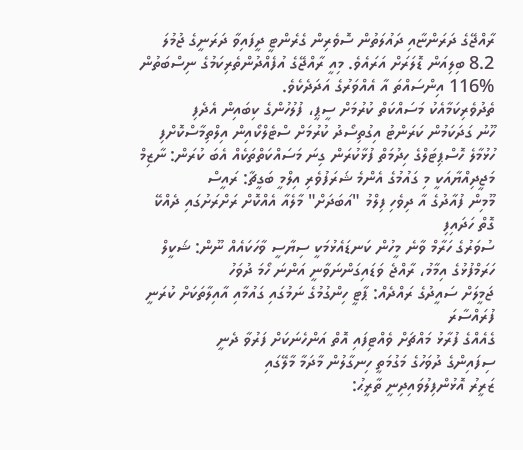ރާއްޖޭގެ ދަރަންޏާއި ދައުލަތުން ސޮވެރިން ގެރެންޓީ ދީފައިވާ ދަރަނީގެ ޖުމުލަ 8.2 ބިލިއަން ޑޮލަރަށް އަރައެވެ. މިއީ ރާއްޖޭގެ އުފެއްދުންތެރިކަމުގެ ނިސްބަތުން %116 އިންސައްތަ އާ އެއްވަރުގެ އަދަދެކެވެ.
ތެދުވެރިކަމާއެކު މަސައްކަތް ކުރުމަށް ސީޕީ، ފުލުހުންގެ ކިބައިން އެދެފި
ހޫނު ގަދަކަމުން ކަރަންޓު އިގުތިސޯދު ކުރުމަށް ސްޓެލްކޯއިން އިލްތިމާސްކޮށްފި
ހުޅުމާލެ ހޮސްޕިޓަލްގެ ހިދުމަތް ފުޅާކުރަން ގިނަ މަސައްކަތްތަކެއް އެބަ ކުރަން: ނާޒިމް
މަޖީދިއްޔާއަކީ މި ގައުމުގެ އެންމެ ޝަރަފުވެރި އިލްމީ ބަގީޗާ: ރައީސް
މޫމިން ފުއާދުގެ އާ ދިވެހި ފިލްމު "އަބަދަށް" މާލެއާ އެއްކޮށް ރަށްރަށުގައި ދެއްކޭ ގޮތް ހަދައިފި
ސުވަރުގެ ހަރާމް ވާނެ މީހުން ކަނޑައެޅުމަކީ ސިޔާސީ ވާހަކައެއް ނޫން: ޝަކީލް
ހަރަމްފުޅުގެ އިމާމު، ރާއްޖެ ވަޑައިގަންނަވާނީ އަންނަ ހޯމަ ދުވަހު
ޖަމީލަށް ސައީދުގެ ރައްދެއް: ޕާޓީ ހިންގުމުގެ ނަމުގައި ގައުމާއި އާއިލާތަކަށް ކުރަނީ ފުރައްސާރަ
ގެއެއްގެ ފުރާޅު މައްޗަށް ވެއްޓިފައި އޮތް އަންހެނަކަށް ފަރުވާ ދެނީ
ސިފައިންގެ ދުވަހުގެ މަގުމަތީ ހިނގާލުން މާދަމާ މާލޭގައި
ޒަރީރު އޮޅުންފިލުވައިދިނީ ތާރީޙު: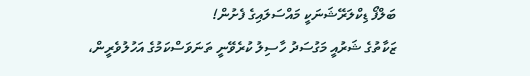ބަލްފޯ ޑިކްލަރޭޝަނަކީ މައްސަލައިގެ ފެށުން!
ޒަކާތުގެ ޝަރުއީ މަގުސަދު ހާސިލު ކުރެވޭނީ ތަނަވަސްކަމުގެ އަހުލުވެރީން،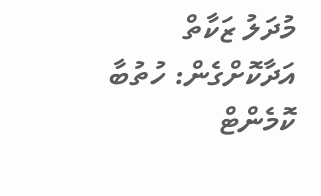މުދަލު ޒަކާތް އަދާކޮށްގެން: ހުތުބާ
ކޮމެންޓް